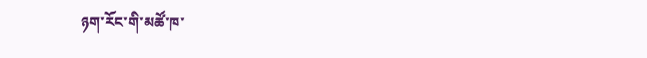ཉག་རོང་གི་མཚོ་ཁ་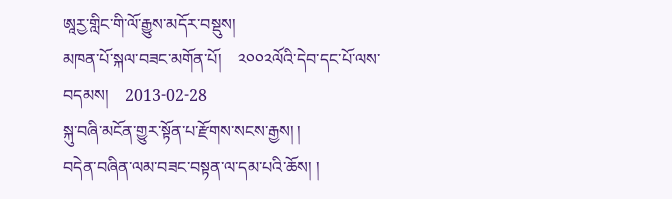ཨཱརྱ་གླིང་གི་ལོ་རྒྱུས་མདོར་བསྡུས།
མཁན་པོ་སྐལ་བཟང་མགོན་པོ།    ༢༠༠༢ལོའི་དེབ་དང་པོ་ལས་བདམས།    2013-02-28
སྐུ་བཞི་མངོན་གྱུར་སྟོན་པ་རྫོགས་སངས་རྒྱས། །
བདེན་བཞིན་ལམ་བཟང་བསྟན་ལ་དམ་པའི་ཆོས། །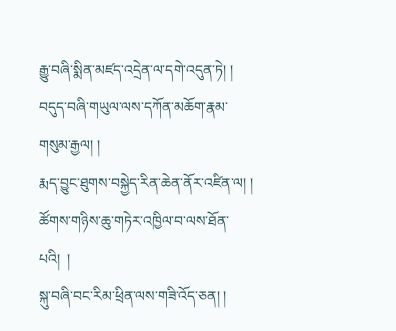རྒྱུ་བཞི་སྨིན་མཛད་འདྲེན་ལ་དགེ་འདུན་ཏེ། །
བདུད་བཞི་གཡུལ་ལས་དཀོན་མཆོག་རྣམ་གསུམ་རྒྱལ། །
རྨད་བྱུང་ཐུགས་བསྐྱེད་རིན་ཆེན་ནོར་འཛིན་ལ། །
ཚོགས་གཉིས་ཆུ་གཏེར་འཁྱིལ་བ་ལས་ཐོན་པའི།  །
སྐུ་བཞི་བང་རིམ་ཕྲིན་ལས་གཟི་འོད་ཅན། །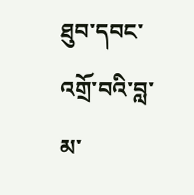ཐུབ་དབང་འགྲོ་བའི་བླ་མ་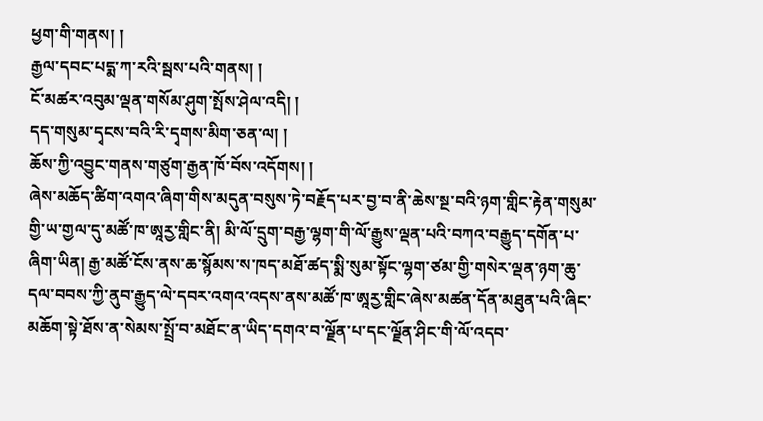ཕྱག་གི་གནས། །
རྒྱལ་དབང་པདྨ་ཀ་རའི་སྦས་པའི་གནས། །
ངོ་མཚར་འབུམ་ལྡན་གསོམ་ཤུག་སྤོས་ཤེལ་འདི། །
དད་གསུམ་དྭངས་བའི་རི་དྭགས་མིག་ཅན་ལ། །
ཆོས་ཀྱི་འབྱུང་གནས་གཙུག་རྒྱན་ཁོ་བོས་འདོགས། །
ཞེས་མཆོད་ཚིག་འགའ་ཞིག་གིས་མདུན་བསུས་ཏེ་བརྗོད་པར་བྱ་བ་ནི་ཆེས་སྔ་བའི་ཉག་གླིང་རྟེན་གསུམ་གྱི་ཡ་གྱལ་དུ་མཚོ་ཁ་ཨཱརྱ་གླིང་ནི། མི་ལོ་དྲུག་བརྒྱ་ལྷག་གི་ལོ་རྒྱུས་ལྡན་པའི་བཀའ་བརྒྱུད་དགོན་པ་ཞིག་ཡིན། རྒྱ་མཚོ་ངོས་ནས་ཆ་སྙོམས་ས་ཁད་མཐོ་ཚད་སྨི་སུམ་སྟོང་ལྷག་ཙམ་གྱི་གསེར་ལྡན་ཉག་ཆུ་དལ་བབས་ཀྱི་ནུབ་རྒྱུད་ལེ་དབར་འགའ་འདས་ནས་མཚོ་ཁ་ཨཱརྱ་གླིང་ཞེས་མཚན་དོན་མཐུན་པའི་ཞིང་མཆོག་སྟེ་ཐོས་ན་སེམས་སྤྲོ་བ་མཐོང་ན་ཡིད་དགའ་བ་ལྗོན་པ་དང་ལྗོན་ཤིང་གི་ལོ་འདབ་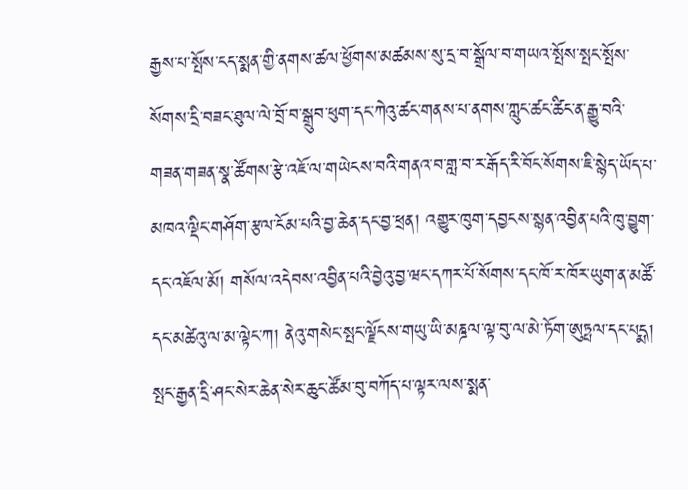རྒྱས་པ་སྤོས་ངད་སྨན་གྱི་ནགས་ཚལ་ཕྱོགས་མཚམས་སུ་དྲ་བ་སྒྲོལ་བ་གཡའ་སྤོས་སྤང་སྤོས་སོགས་དྲི་བཟང་ཐུལ་ལེ་བྲོ་བ་སྒྲུབ་ཕུག་དང་ཀེའུ་ཚང་གནས་པ་ནགས་ཀླུང་ཚང་ཚིང་ན་རྒྱུ་བའི་གཟན་གཟན་སྣ་ཚོགས་རྩེ་འཇོ་ལ་གཡེངས་བའི་གནའ་བ་གླ་བ་ར་རྒོད་རི་བོང་སོགས་ཇི་སྙེད་ཡོད་པ་མཁའ་ལྡིང་གཤོག་རྩལ་ངོམ་པའི་བྱ་ཆེན་དང་བྱ་ཕྲན། འགྱུར་ཁུག་དབྱངས་སྙན་འབྱིན་པའི་ཁུ་བྱུག་དང་འཇོལ་མོ། གསོལ་འདེབས་འབྱིན་པའི་བྱེའུ་བྱ་ཝང་དཀར་པོ་སོགས་དང་ཁོ་ར་ཁོར་ཡུག་ན་མཚོ་དང་མཚེའུ་ལ་མ་ལྟེང་ཀ། ནེའུ་གསེང་སྤང་ལྗོངས་གཡུ་ཡི་མཎྜལ་ལྟ་བུ་ལ་མེ་ཏོག་ཨུཏྤལ་དང་པདྨ། སྤང་རྒྱན་དྲི་ཤང་སེར་ཆེན་སེར་ཆུང་ཚོམ་བུ་བཀོད་པ་ལྟར་ལས་སྨན་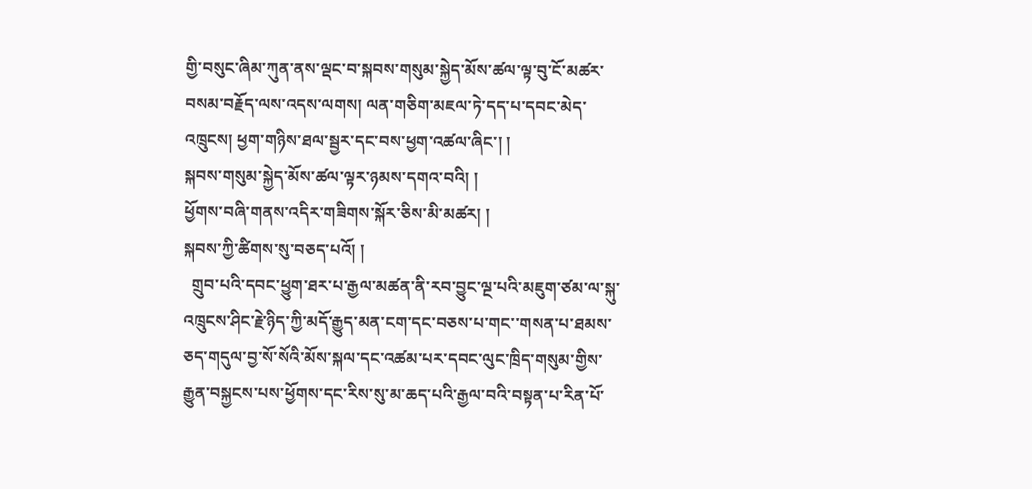གྱི་བསུང་ཞིམ་ཀུན་ནས་ལྡང་བ་སྐབས་གསུམ་སྐྱེད་མོས་ཚལ་ལྟ་བུ་ངོ་མཚར་བསམ་བརྗོད་ལས་འདས་ལགས། ལན་གཅིག་མཇལ་ཏེ་དད་པ་དབང་མེད་འཁྲུངས། ཕྱག་གཉིས་ཐལ་སྦྱར་དང་བས་ཕྱག་འཚལ་ཞིང་། །
སྐབས་གསུམ་སྐྱེད་མོས་ཚལ་ལྟར་ཉམས་དགའ་བའི། །
ཕྱོགས་བཞི་གནས་འདིར་གཟིགས་སྐོར་ཅིས་མི་མཚར། །
སྐབས་ཀྱི་ཚིགས་སུ་བཅད་པའོ། །
  གྲུབ་པའི་དབང་ཕྱུག་ཐར་པ་རྒྱལ་མཚན་ནི་རབ་བྱུང་ལྔ་པའི་མཇུག་ཙམ་ལ་སྐུ་འཁྲུངས་ཤིང་རྗེ་ཉིད་ཀྱི་མདོ་རྒྱུད་མན་ངག་དང་བཅས་པ་གང་་གསན་པ་ཐམས་ཅད་གདུལ་བྱ་སོ་སོའི་མོས་སྐལ་དང་འཚམ་པར་དབང་ལུང་ཁྲིད་གསུམ་གྱིས་རྒྱུན་བསྐྱངས་པས་ཕྱོགས་དང་རིས་སུ་མ་ཆད་པའི་རྒྱལ་བའི་བསྟན་པ་རིན་པོ་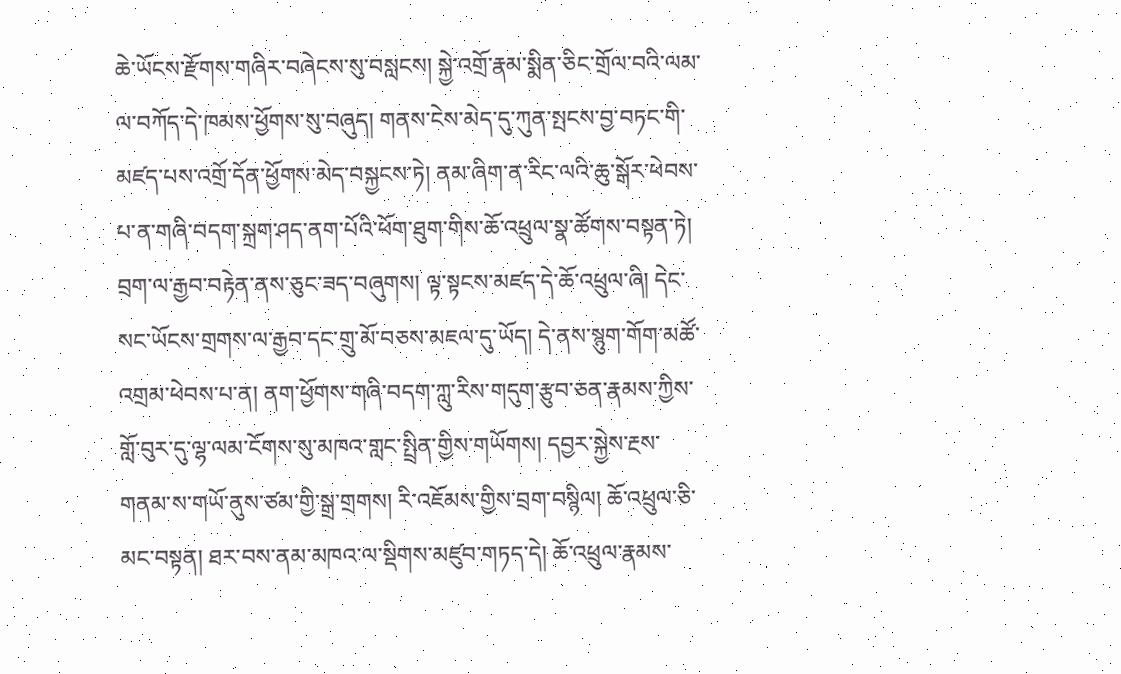ཆེ་ཡོངས་རྫོགས་གཞིར་བཞེངས་སུ་བསླངས། སྐྱེ་འགྲོ་རྣམ་སྨིན་ཅིང་གྲོལ་བའི་ལམ་ལ་བཀོད་དེ་ཁམས་ཕྱོགས་སུ་བཞུད། གནས་ངེས་མེད་དུ་ཀུན་སྤངས་བྱ་བཏང་གི་མཛད་པས་འགྲོ་དོན་ཕྱོགས་མེད་བསྐྱངས་ཏེ། ནམ་ཞིག་ན་རིང་ལའི་ཆུ་སྒོར་ཕེབས་པ་ན་གཞི་བདག་སྐྲག་ཤད་ནག་པོའི་ཕོག་ཐུག་གིས་ཆོ་འཕྲུལ་སྣ་ཚོགས་བསྟན་ཏེ། བྲག་ལ་རྒྱབ་བརྟེན་ནས་ཅུང་ཟད་བཞུགས། ལྟ་སྟངས་མཛད་དེ་ཆོ་འཕྲུལ་ཞི། དེང་སང་ཡོངས་གྲགས་ལ་རྒྱབ་དང་གྲུ་མོ་བཅས་མཇལ་དུ་ཡོད། དེ་ནས་སྙུག་གོག་མཚོ་འགྲམ་ཕེབས་པ་ན། ནག་ཕྱོགས་གཞི་བདག་ཀླུ་རིས་གདུག་རྩུབ་ཅན་རྣམས་ཀྱིས་གློ་བུར་དུ་ལྷ་ལམ་ངོགས་སུ་མཁའ་གླང་སྤྲིན་གྱིས་གཡོགས། དབྱར་སྐྱེས་རྔས་གནམ་ས་གཡོ་ནུས་ཙམ་གྱི་སྒྲ་གྲགས། རི་འཇོམས་གྱིས་བྲག་བསྙིལ། ཆོ་འཕྲུལ་ཅི་མང་བསྟན། ཐར་བས་ནམ་མཁའ་ལ་སྡིགས་མཛུབ་གཏད་དེ། ཆོ་འཕྲུལ་རྣམས་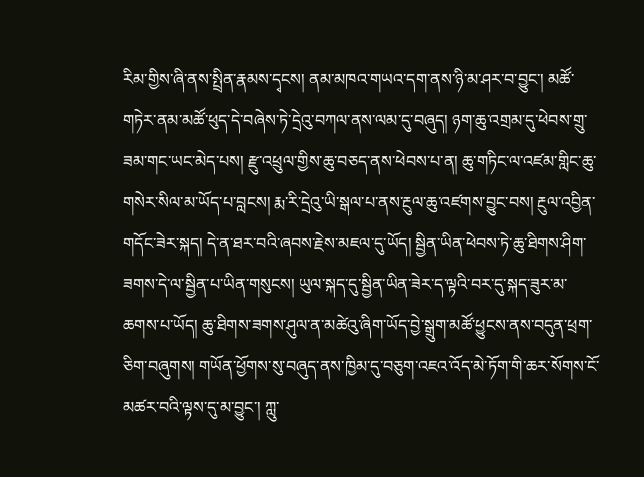རིམ་གྱིས་ཞི་ནས་སྤྲིན་རྣམས་དྭངས། ནམ་མཁའ་གཡའ་དག་ནས་ཉི་མ་ཤར་བ་བྱུང་། མཚོ་གཏེར་ནམ་མཚོ་ཕུད་དེ་བཞེས་ཏེ་དྲེའུ་བཀལ་ནས་ལམ་དུ་བཞུད། ཉག་ཆུ་འགྲམ་དུ་ཕེབས་གྲུ་ཟམ་གང་ཡང་མེད་པས། རྫུ་འཕྲུལ་གྱིས་ཆུ་བཅད་ནས་ཕེབས་པ་ན། ཆུ་གཏིང་ལ་འཛམ་གླིང་ཆུ་གསེར་སིལ་མ་ཡོད་པ་བླངས། རྨ་རི་དྲེའུ་ཡི་སྒལ་པ་ནས་རྔུལ་ཆུ་འཛགས་བྱུང་བས། རྔུལ་འབྱིན་གདོང་ཟེར་སྐད། དེ་ན་ཐར་བའི་ཞབས་རྗེས་མཇལ་དུ་ཡོད། སྦྱིན་ཡིན་ཕེབས་ཏེ་ཆུ་ཐིགས་ཤིག་ཟགས་དེ་ལ་སྦྱིན་པ་ཡིན་གསུངས། ཡུལ་སྐད་དུ་སྦྱིན་ཡིན་ཟེར་ད་ལྟའི་བར་དུ་སྐད་ཟུར་མ་ཆགས་པ་ཡོད། ཆུ་ཐིགས་ཟགས་ཤུལ་ན་མཚེའུ་ཞིག་ཡོད་བྱེ་སྒྲུག་མཚོ་ཕྱུངས་ནས་བདུན་ཕྲག་ཅིག་བཞུགས། གཡོན་ཕྱོགས་སུ་བཞུད་ནས་ཁྱིམ་དུ་བཅུག་འཇའ་འོད་མེ་ཏོག་གི་ཆར་སོགས་ངོ་མཚར་བའི་ལྟས་དུ་མ་བྱུང་། ཀླུ་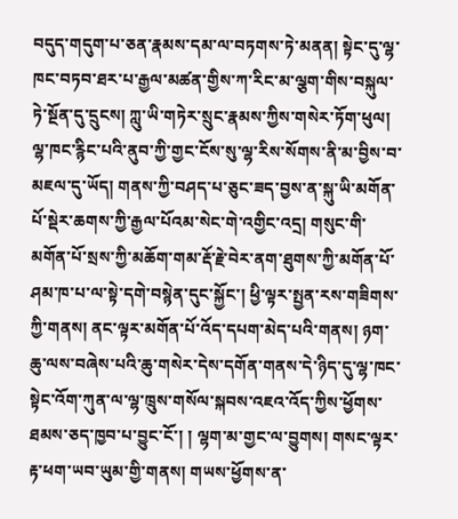བདུད་གདུག་པ་ཅན་རྣམས་དམ་ལ་བཏགས་ཏེ་མནན། སྟེང་དུ་ལྷ་ཁང་བཏབ་ཐར་པ་རྒྱལ་མཚན་གྱིས་ཀ་རིང་མ་ལྕག་གིས་བསྐུལ་ཏེ་སྔོན་དུ་དྲུངས། ཀླུ་ཡི་གཏེར་སྲུང་རྣམས་ཀྱིས་གསེར་ཏོག་ཕུལ། ལྷ་ཁང་རྙིང་པའི་ནུབ་ཀྱི་གྱང་ངོས་སུ་ལྷ་རིས་སོགས་ནི་མ་བྱིས་བ་མཇལ་དུ་ཡོད། གནས་ཀྱི་བཤད་པ་ཅུང་ཟད་བྱས་ན་སྐུ་ཡི་མགོན་པོ་སྡེར་ཆགས་ཀྱི་རྒྱལ་པོའམ་སེང་གེ་འགྱིང་འདྲ། གསུང་གི་མགོན་པོ་སྲས་ཀྱི་མཆོག་གམ་རྡོ་རྗེ་བེར་ནག་ཐུགས་ཀྱི་མགོན་པོ་ཤམ་ཁ་པ་ལ་སྟེ་དགེ་བསྙེན་དུང་སྐྱོང་། ཕྱི་ལྟར་སྤྱན་རས་གཟིགས་ཀྱི་གནས། ནང་ལྟར་མགོན་པོ་འོད་དཔག་མེད་པའི་གནས། ཉག་ཆུ་ལས་བཞེས་པའི་ཆུ་གསེར་དེས་དགོན་གནས་དེ་ཉིད་དུ་ལྷ་ཁང་སྟེང་འོག་ཀུན་ལ་ལྷ་ཁྲུས་གསོལ་སྐབས་འཇའ་འོད་ཀྱིས་ཕྱོགས་ཐམས་ཅད་ཁྱབ་པ་བྱུང་ངོ་། ། ལྷག་མ་གྱང་ལ་བྱུགས། གསང་ལྟར་རྟ་ཕག་ཡབ་ཡུམ་གྱི་གནས། གཡས་ཕྱོགས་ན་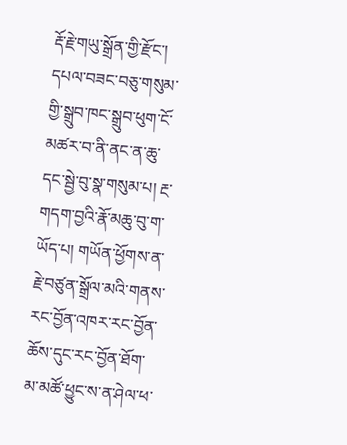རྡོ་རྗེ་གཡུ་སྒྲོན་གྱི་རྫོང་། དཔལ་བཟང་བཅུ་གསུམ་གྱི་སྒྲུབ་ཁང་སྒྲུབ་ཕུག་ངོ་མཚར་བ་ནི་ནང་ན་ཆུ་དང་སྦྱེ་བུ་སྣ་གསུམ་པ། རྔ་གདག་བྱའི་རྣོ་མཆུ་བུ་ག་ཡོད་པ། གཡོན་ཕྱོགས་ན་རྗེ་བཙུན་སྒྲོལ་མའི་གནས་རང་བྱོན་འཁར་རང་བྱོན་ཆོས་དུང་རང་བྱོན་ཐོག་མ་མཚོ་ཕྱུང་ས་ན་ཤེལ་ཕ་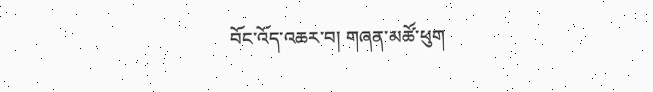བོང་འོད་འཆར་བ། གཞན་མཚོ་ཕུག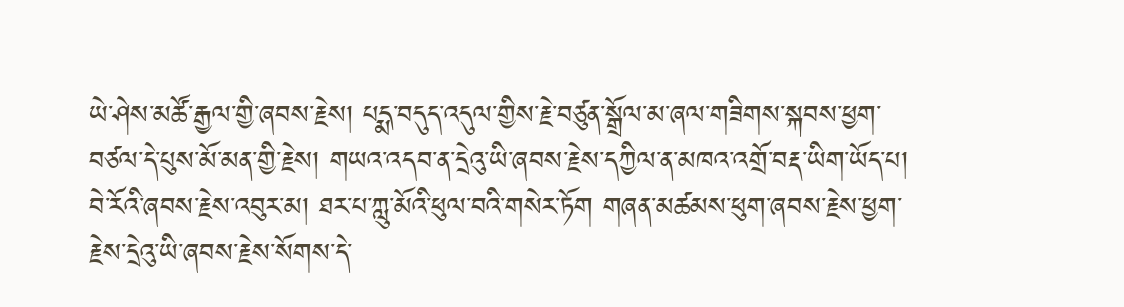ཡེ་ཤེས་མཚོ་རྒྱལ་གྱི་ཞབས་རྗེས། པདྨ་བདུད་འདུལ་གྱིས་རྗེ་བཙུན་སྒྲོལ་མ་ཞལ་གཟིགས་སྐབས་ཕྱག་བཙལ་དེ་པུས་མོ་མན་གྱི་རྗེས། གཡའ་འདབ་ན་དྲེའུ་ཡི་ཞབས་རྗེས་དཀྱིལ་ན་མཁའ་འགྲོ་བརྡ་ཡིག་ཡོད་པ། བེ་རོའི་ཞབས་རྗེས་འབུར་མ། ཐར་པ་ཀླུ་མོའི་ཕུལ་བའི་གསེར་ཏོག གཞན་མཚམས་ཕུག་ཞབས་རྗེས་ཕྱག་རྗེས་དྲེའུ་ཡི་ཞབས་རྗེས་སོགས་དེ་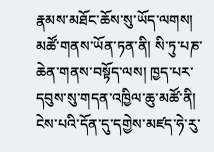རྣམས་མཐོང་ཆོས་སུ་ཡོད་ལགས། མཚོ་གནས་ཡོན་ཏན་ནི། སི་ཏུ་པཎ་ཆེན་གནས་བསྟོད་ལས། ཁྱད་པར་དབུས་སུ་གདན་འཁྱིལ་ཆུ་མཚོ་ནི། ངེས་པའི་དོན་དུ་དགྱེས་མཛད་ཧེ་རུ་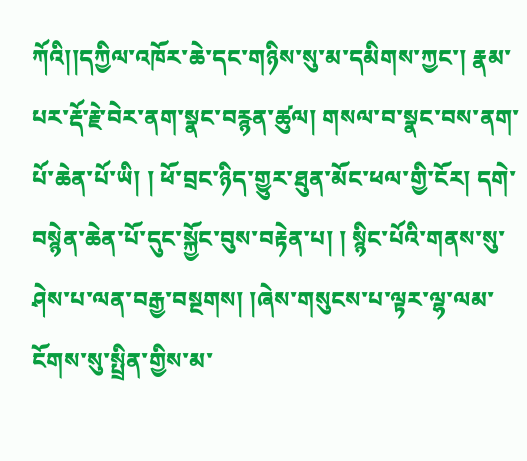ཀོའི།།དཀྱིལ་འཁོར་ཆེ་དང་གཉིས་སུ་མ་དམིགས་ཀྱང་། རྣམ་པར་རྡོ་རྗེ་བེར་ནག་སྣང་བརྙན་ཚུལ། གསལ་བ་སྣང་བས་ནག་པོ་ཆེན་པོ་ཡི། ། ཕོ་བྲང་ཉིད་གྱུར་ཐུན་མོང་ཕལ་གྱི་ངོར། དགེ་བསྙེན་ཆེན་པོ་དུང་སྐྱོང་བུས་བརྟེན་པ། ། སྙིང་པོའི་གནས་སུ་ཤེས་པ་ལན་བརྒྱ་བསྔགས། །ཞེས་གསུངས་པ་ལྟར་ལྷ་ལམ་ངོགས་སུ་སྤྲིན་གྱིས་མ་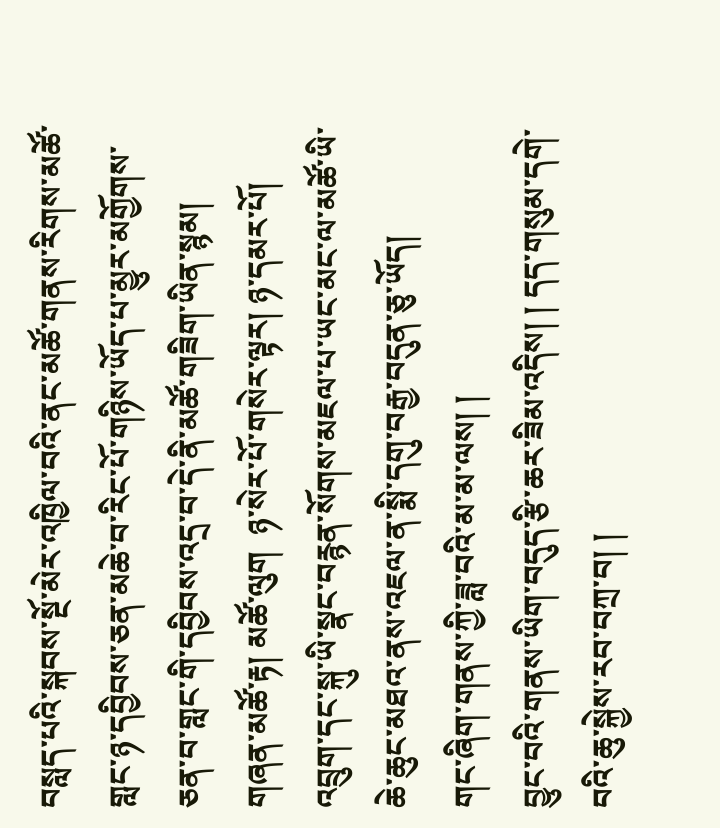བསླད་པའི་སྐབས་སྔོ་མེར་འཁྱིལ་བའི་ནང་མཚོ་གནས་རིགས་མཚོ་གླང་ཉ་དབྱིབས་ཅན་མཆེ་བ་རིང་པོ་གཉིས་ཡོད་པ་མྱུར་མགྱོགས་ཅན་བ་གླང་གི་དབྱིབས་འདྲ་བ་དེ་ནི་མཚོ་གཟིག་ཡིན་སྙམ། གཞན་མཚོ་རྟ། མཚོ་ལུག  ཉ་སེར་པོ་གསེར་ལྟར། ཉ་དམར་པོ། འབྲུག་དང་སྐུ་ཡི་སྣང་བརྙན་སོགས་མཇལ་པ་ཡང་མང་ལ་མཚོ་ཡི་ཆེ་ཆུང་མཐའ་ནས་འཇལ་ན་སྨི་དགུ་བརྒྱ་བདུན་ཅུ་ཡོད།
གང་ཞིག་གནས་ཀྱི་ཟླ་བའི་མ་མ་ལས། །
བྱུང་བའི་གནས་ཡིག་བདུད་རྩི་ཆར་ཟིམ་འདིས། ། དད་གསུམ་དགེ་བའི་ཆུ་སྐྱེས་རབ་བཀྲ་བ། །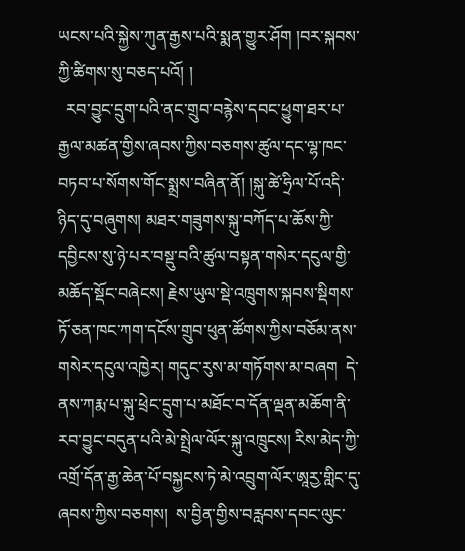ཡངས་པའི་སྐྱེས་ཀུན་རྒྱས་པའི་སྨན་གྱུར་ཤོག །བར་སྐབས་ཀྱི་ཚིགས་སུ་བཅད་པའོ། །
  རབ་བྱུང་དྲུག་པའི་ནང་གྲུབ་བརྙེས་དབང་ཕྱུག་ཐར་པ་རྒྱལ་མཚན་གྱིས་ཞབས་ཀྱིས་བཅགས་ཚུལ་དང་ལྷ་ཁང་བཏབ་པ་སོགས་གོང་སྨྲས་བཞིན་ནོ། །སྐུ་ཚེ་ཧྲིལ་པོ་འདི་ཉིད་དུ་བཞུགས། མཐར་གཟུགས་སྐུ་བཀོད་པ་ཆོས་ཀྱི་དབྱིངས་སུ་ཉེ་པར་བསྡུ་བའི་ཚུལ་བསྟན་གསེར་དངུལ་གྱི་མཆོད་སྡོང་བཞེངས། རྗེས་ཡུལ་སྡེ་འཁྲུགས་སྐབས་སྡིགས་ཏོ་ཅན་ཁང་ཀག་དངོས་གྲུབ་ཕུན་ཚོགས་ཀྱིས་བཅོམ་ནས་གསེར་དངུལ་འཁྱེར། གདུང་རུས་མ་གཏོགས་མ་བཞག  དེ་ནས་ཀརྨ་པ་སྐུ་ཕྲེང་དྲུག་པ་མཐོང་བ་དོན་ལྡན་མཆོག་ནི་རབ་བྱུང་བདུན་པའི་མེ་སྤྲེལ་ལོར་སྐུ་འཁྲུངས། རིས་མེད་ཀྱི་འགྲོ་དོན་རྒྱ་ཆེན་པོ་བསྐྱངས་ཏེ་མེ་འབྲུག་ལོར་ཨཱརྱ་གླིང་དུ་ཞབས་ཀྱིས་བཅགས།  ས་བྱིན་གྱིས་བརླབས་དབང་ལུང་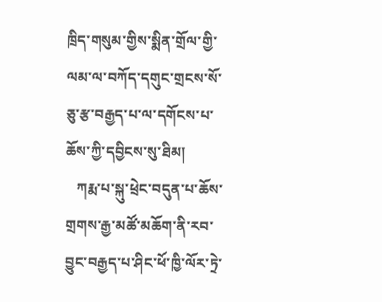ཁྲིད་གསུམ་གྱིས་སྨིན་གྲོལ་གྱི་ལམ་ལ་བཀོད་དགུང་གྲངས་སོ་ཅུ་རྩ་བརྒྱད་པ་ལ་དགོངས་པ་ཆོས་ཀྱི་དབྱིངས་སུ་ཐིམ།
   ཀརྨ་པ་སྐུ་ཕྲེང་བདུན་པ་ཆོས་གྲགས་རྒྱ་མཚོ་མཆོག་ནི་རབ་བྱུང་བརྒྱད་པ་ཤིང་ཕོ་ཁྱི་ལོར་ཏྲེ་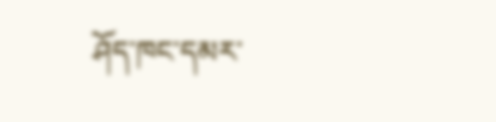ཤོད་ཁང་དམར་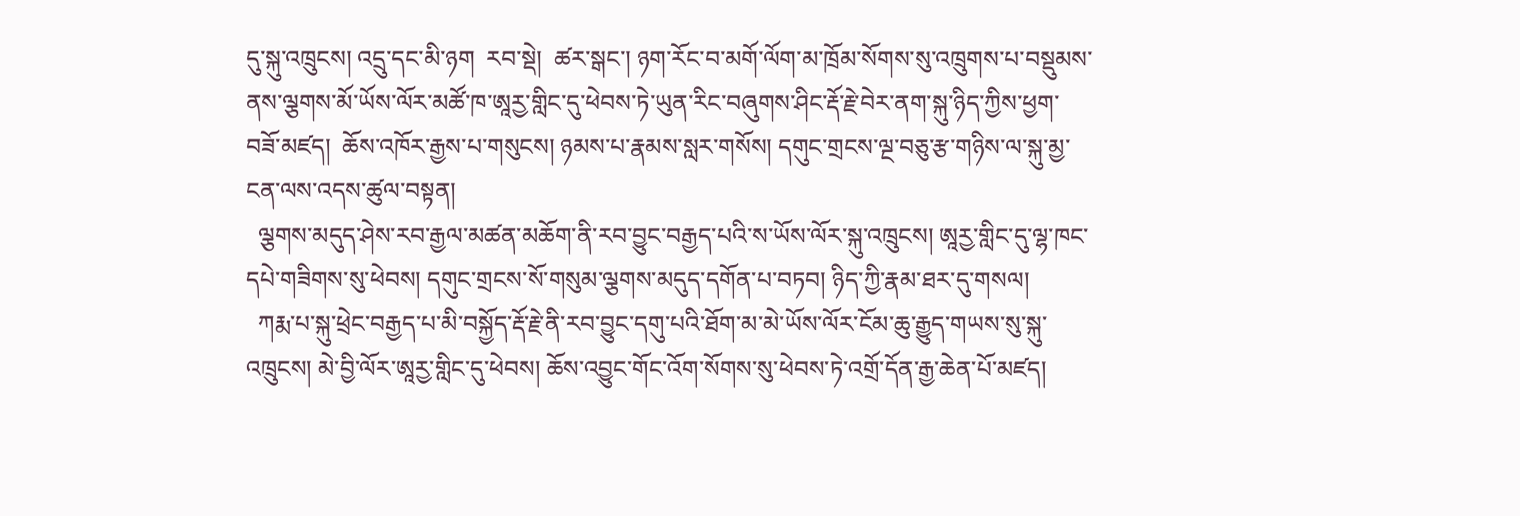དུ་སྐུ་འཁྲུངས། འདྲུ་དང་མི་ཉག  རབ་སྡེ།  ཚར་སྒང་། ཉག་རོང་བ་མགོ་ལོག་མ་ཁྲོམ་སོགས་སུ་འཁྲུགས་པ་བསྡུམས་ནས་ལྕགས་མོ་ཡོས་ལོར་མཚོ་ཁ་ཨཱརྱ་གླིང་དུ་ཕེབས་ཏེ་ཡུན་རིང་བཞུགས་ཤིང་རྡོ་རྗེ་བེར་ནག་སྐུ་ཉིད་ཀྱིས་ཕྱག་བཟོ་མཛད།  ཆོས་འཁོར་རྒྱས་པ་གསུངས། ཉམས་པ་རྣམས་སླར་གསོས། དགུང་གྲངས་ལྔ་བཅུ་རྩ་གཉིས་ལ་སྐུ་མྱ་ངན་ལས་འདས་ཚུལ་བསྟན།
  ལྕགས་མདུད་ཤེས་རབ་རྒྱལ་མཚན་མཆོག་ནི་རབ་བྱུང་བརྒྱད་པའི་ས་ཡོས་ལོར་སྐུ་འཁྲུངས། ཨཱརྱ་གླིང་དུ་ལྷ་ཁང་དཔེ་གཟིགས་སུ་ཕེབས། དགུང་གྲངས་སོ་གསུམ་ལྕགས་མདུད་དགོན་པ་བཏབ། ཉིད་ཀྱི་རྣམ་ཐར་དུ་གསལ།
  ཀརྨ་པ་སྐུ་ཕྲེང་བརྒྱད་པ་མི་བསྐྱོད་རྡོ་རྗེ་ནི་རབ་བྱུང་དགུ་པའི་ཐོག་མ་མེ་ཡོས་ལོར་ངོམ་ཆུ་རྒྱུད་གཡས་སུ་སྐུ་འཁྲུངས། མེ་བྱི་ལོར་ཨཱརྱ་གླིང་དུ་ཕེབས། ཆོས་འབྱུང་གོང་འོག་སོགས་སུ་ཕེབས་ཏེ་འགྲོ་དོན་རྒྱ་ཆེན་པོ་མཛད།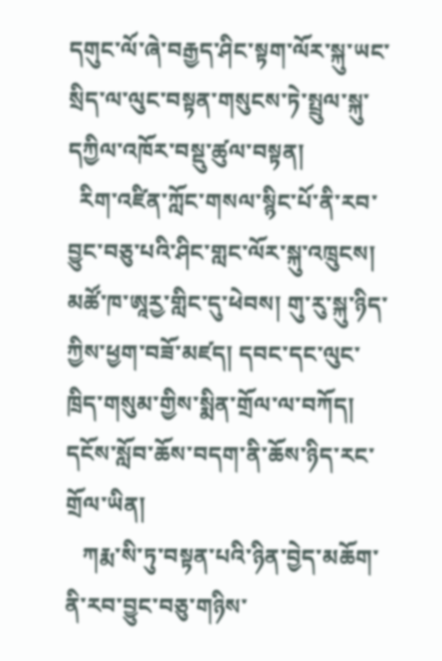དགུང་ལོ་ཞེ་བརྒྱད་ཤིང་སྟག་ལོར་སྐུ་ཡང་སྲིད་ལ་ལུང་བསྟན་གསུངས་ཏེ་སྤྲུལ་སྐུ་དཀྱིལ་འཁོར་བསྡུ་ཚུལ་བསྟན།
  རིག་འཛིན་ཀློང་གསལ་སྙིང་པོ་ནི་རབ་བྱུང་བཅུ་པའི་ཤིང་གླང་ལོར་སྐུ་འཁྲུངས། མཚོ་ཁ་ཨཱརྱ་གླིང་དུ་ཕེབས། གུ་རུ་སྐུ་ཉིད་ཀྱིས་ཕྱག་བཟོ་མཛད། དབང་དང་ལུང་ཁྲིད་གསུམ་གྱིས་སྨིན་གྲོལ་ལ་བཀོད། དངོས་སློབ་ཆོས་བདག་ནི་ཆོས་ཉིད་རང་གྲོལ་ཡིན།
   ཀརྨ་སི་ཏུ་བསྟན་པའི་ཉིན་བྱེད་མཆོག་ནི་རབ་བྱུང་བཅུ་གཉིས་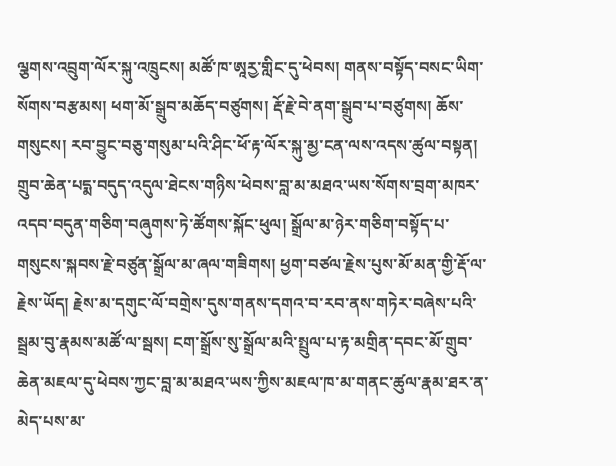ལྕགས་འབྲུག་ལོར་སྐུ་འཁྲུངས། མཚོ་ཁ་ཨཱརྱ་གླིང་དུ་ཕེབས། གནས་བསྟོད་བསང་ཡིག་སོགས་བརྩམས། ཕག་མོ་སྒྲུབ་མཆོད་བཙུགས། རྡོ་རྗེ་བེ་ནག་སྒྲུབ་པ་བཙུགས། ཆོས་གསུངས། རབ་བྱུང་བཅུ་གསུམ་པའི་ཤིང་ཕོ་རྟ་ལོར་སྐུ་མྱ་ངན་ལས་འདས་ཚུལ་བསྟན། གྲུབ་ཆེན་པདྨ་བདུད་འདུལ་ཐེངས་གཉིས་ཕེབས་བླ་མ་མཐའ་ཡས་སོགས་བྲག་མཁར་འདབ་བདུན་གཅིག་བཞུགས་ཏེ་ཚོགས་སྐོང་ཕུལ། སྒྲོལ་མ་ཉེར་གཅིག་བསྟོད་པ་གསུངས་སྐབས་རྗེ་བཙུན་སྒྲོལ་མ་ཞལ་གཟིགས། ཕྱག་བཙལ་རྗེས་པུས་མོ་མན་གྱི་རྡོ་ལ་རྗེས་ཡོད། རྗེས་མ་དགུང་ལོ་བགྲེས་དུས་གནས་དགའ་བ་རབ་ནས་གཏེར་བཞེས་པའི་སྦྲམ་བུ་རྣམས་མཚོ་ལ་སྦས། ངག་སྒྲོས་སུ་སྒྲོལ་མའི་སྤྲུལ་པ་རྟ་མགྲིན་དབང་མོ་གྲུབ་ཆེན་མཇལ་དུ་ཕེབས་ཀྱང་བླ་མ་མཐའ་ཡས་ཀྱིས་མཇལ་ཁ་མ་གནང་ཚུལ་རྣམ་ཐར་ན་མེད་པས་མ་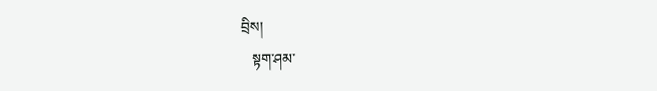བྲིས།
   སྟག་ཤམ་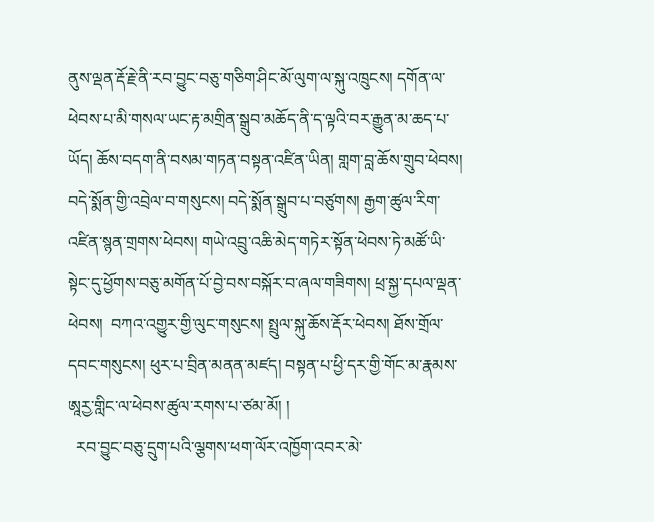ནུས་ལྡན་རྡོ་རྗེ་ནི་རབ་བྱུང་བཅུ་གཅིག་ཤིང་མོ་ལུག་ལ་སྐུ་འཁྲུངས། དགོན་ལ་ཕེབས་པ་མི་གསལ་ཡང་རྟ་མགྲིན་སྒྲུབ་མཆོད་ནི་ད་ལྟའི་བར་རྒྱུན་མ་ཆད་པ་ཡོད། ཆོས་བདག་ནི་བསམ་གཏན་བསྟན་འཛིན་ཡིན། གླག་བླ་ཆོས་གྲུབ་ཕེབས། བདེ་སྨོན་གྱི་འབྲེལ་བ་གསུངས། བདེ་སྨོན་སྒྲུབ་པ་བཙུགས། རྒྱག་ཚུལ་རིག་འཛིན་སྙན་གྲགས་ཕེབས། གཡེ་འབྲུ་འཆི་མེད་གཏེར་སྟོན་ཕེབས་ཏེ་མཚོ་ཡི་སྟེང་དུ་ཕྱོགས་བཅུ་མགོན་པོ་བྱེ་བས་བསྐོར་བ་ཞལ་གཟིགས། ཕྲ་སྐྱ་དཔལ་ལྡན་ཕེབས།  བཀའ་འགྱུར་གྱི་ལུང་གསུངས། སྤྲུལ་སྐུ་ཆོས་རྡོར་ཕེབས། ཐོས་གྲོལ་དབང་གསུངས། ཕུར་པ་བྲིན་མནན་མཛད། བསྟན་པ་ཕྱི་དར་གྱི་གོང་མ་རྣམས་ཨཱརྱ་གླིང་ལ་ཕེབས་ཚུལ་རགས་པ་ཙམ་མོ། །
  རབ་བྱུང་བཅུ་དྲུག་པའི་ལྕགས་ཕག་ལོར་འཁྱོག་འབར་མེ་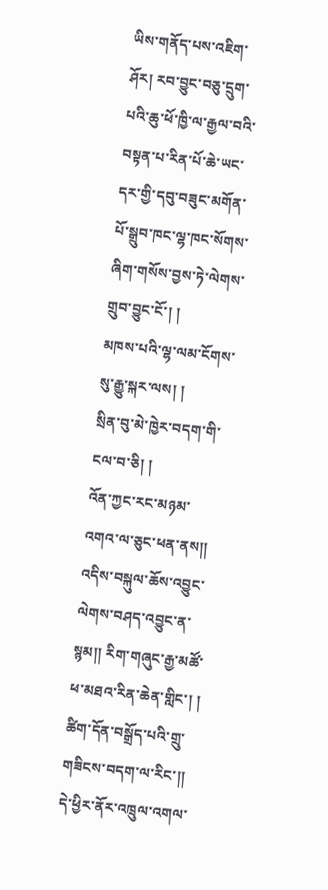ཡིས་གནོད་པས་འཇིག་ཤོར། རབ་བྱུང་བཅུ་དྲུག་པའི་ཆུ་ཕོ་ཁྱི་ལ་རྒྱལ་བའི་བསྟན་པ་རིན་པོ་ཆེ་ཡང་དར་གྱི་དབུ་བཟུང་མགོན་པོ་སྒྲུབ་ཁང་ལྷ་ཁང་སོགས་ཞིག་གསོས་བྱས་ཏེ་ལེགས་གྲུབ་བྱུང་ངོ་། །
མཁས་པའི་ལྷ་ལམ་ངོགས་སུ་རྒྱུ་སྐར་ལས། །
སྲིན་བུ་མེ་ཁྱེར་བདག་གི་ངལ་བ་ཅི། །
འོན་ཀྱང་རང་མཉམ་འགའ་ལ་ཅུང་ཕན་ནས།། འདིས་བསྐུལ་ཆོས་འབྱུང་ལེགས་བཤད་འབྱུང་ན་སྙམ།། རིག་གཞུང་རྒྱ་མཚོ་ཕ་མཐའ་རིན་ཆེན་གླིང་། །
ཚིག་དོན་བསྒྲོད་པའི་གྲུ་གཟིངས་བདག་ལ་རིང་།། དེ་ཕྱིར་ནོར་འཁྲུལ་འགལ་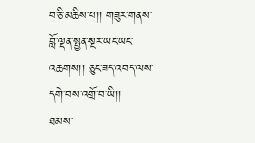བ་ཅི་མཆིས་པ།། གཟུར་གནས་བློ་ལྡན་སྤྱན་སྔར་ཡང་ཡང་འཆགས།། ཅུང་ཟད་འབད་ལས་དགེ་བས་འགྲོ་བ་ཡི།།
ཐམས་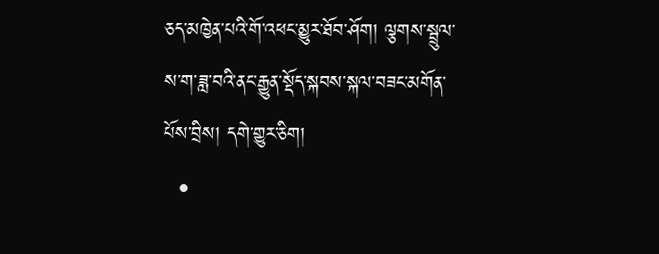ཅད་མཁྱེན་པའི་གོ་འཕང་མྱུར་ཐོབ་ཤོག། ལྕགས་སྦྲུལ་ས་ག་ཟླ་བའི་ནང་རྒྱུན་སྡོད་སྐབས་སྐལ་བཟང་མགོན་པོས་བྲིས། དགེ་གྱུར་ཅིག།
  •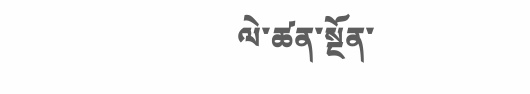ལེ་ཚན་སྔོན་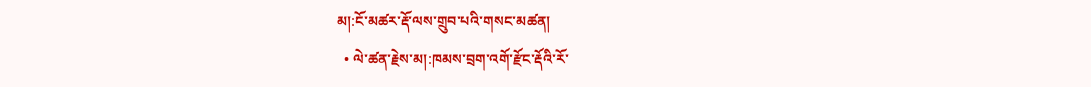མ།:ངོ་མཚར་རྡོ་ལས་གྲུབ་པའི་གསང་མཚན།
  • ལེ་ཚན་རྗེས་མ།:ཁམས་བྲག་འགོ་རྫོང་རྡོའི་རོ་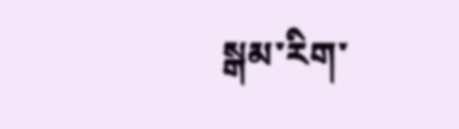སྒམ་རིག་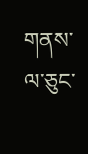གནས་ལ་ཅུང་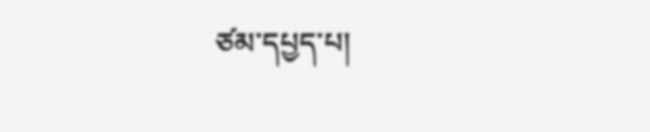ཙམ་དཔྱད་པ།